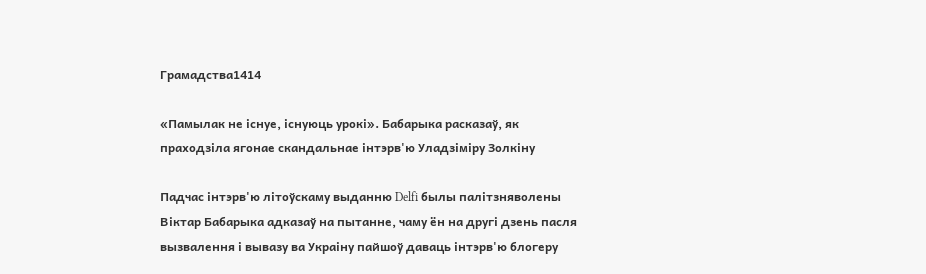Грамадства1414

«Памылак не існуе, існуюць урокі». Бабарыка расказаў, як праходзіла ягонае скандальнае інтэрв'ю Уладзіміру Золкіну

Падчас інтэрв'ю літоўскаму выданню Delfi былы палітзняволены Віктар Бабарыка адказаў на пытанне, чаму ён на другі дзень пасля вызвалення і вывазу ва Украіну пайшоў даваць інтэрв'ю блогеру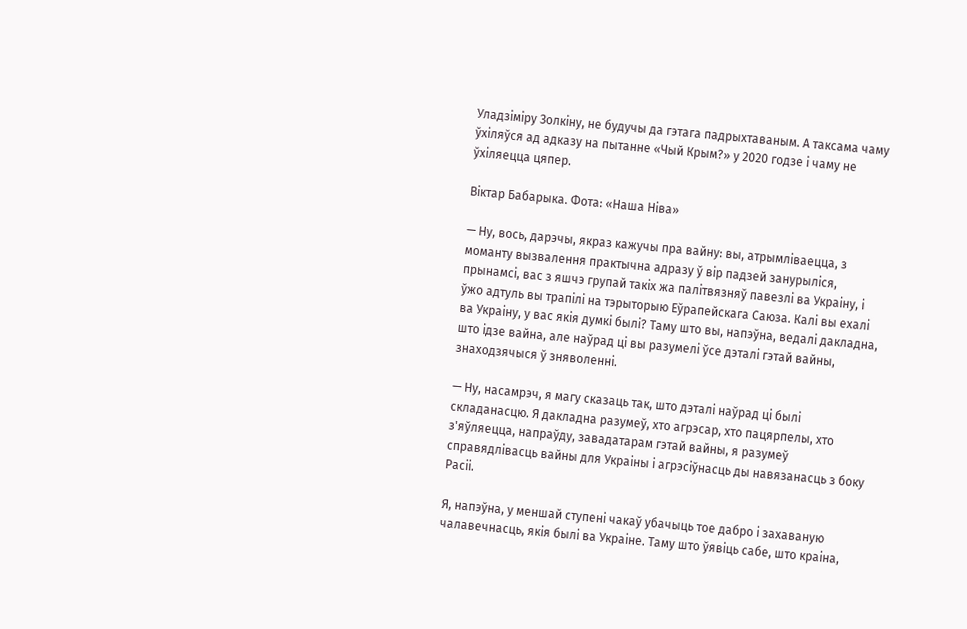Уладзіміру Золкіну, не будучы да гэтага падрыхтаваным. А таксама чаму ўхіляўся ад адказу на пытанне «Чый Крым?» у 2020 годзе і чаму не ўхіляецца цяпер.

Віктар Бабарыка. Фота: «Наша Ніва»

— Ну, вось, дарэчы, якраз кажучы пра вайну: вы, атрымліваецца, з моманту вызвалення практычна адразу ў вір падзей занурыліся, прынамсі, вас з яшчэ групай такіх жа палітвязняў павезлі ва Украіну, і ўжо адтуль вы трапілі на тэрыторыю Еўрапейскага Саюза. Калі вы ехалі ва Украіну, у вас якія думкі былі? Таму што вы, напэўна, ведалі дакладна, што ідзе вайна, але наўрад ці вы разумелі ўсе дэталі гэтай вайны, знаходзячыся ў зняволенні.

— Ну, насамрэч, я магу сказаць так, што дэталі наўрад ці былі складанасцю. Я дакладна разумеў, хто агрэсар, хто пацярпелы, хто з'яўляецца, напраўду, завадатарам гэтай вайны, я разумеў справядлівасць вайны для Украіны і агрэсіўнасць ды навязанасць з боку Расіі.

Я, напэўна, у меншай ступені чакаў убачыць тое дабро і захаваную чалавечнасць, якія былі ва Украіне. Таму што ўявіць сабе, што краіна,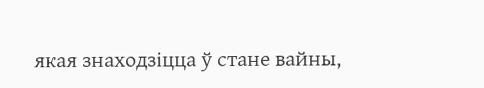якая знаходзіцца ў стане вайны,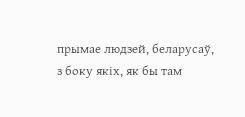прымае людзей, беларусаў, з боку якіх, як бы там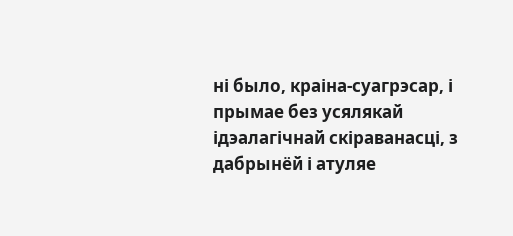ні было, краіна-суагрэсар, і прымае без усялякай ідэалагічнай скіраванасці, з дабрынёй і атуляе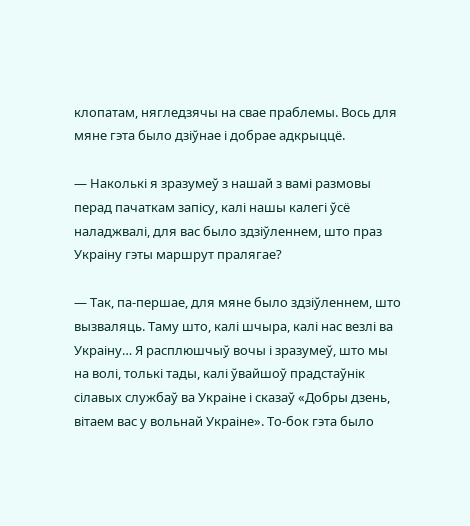клопатам, нягледзячы на свае праблемы. Вось для мяне гэта было дзіўнае і добрае адкрыццё.

— Наколькі я зразумеў з нашай з вамі размовы перад пачаткам запісу, калі нашы калегі ўсё наладжвалі, для вас было здзіўленнем, што праз Украіну гэты маршрут пралягае?

— Так, па-першае, для мяне было здзіўленнем, што вызваляць. Таму што, калі шчыра, калі нас везлі ва Украіну… Я расплюшчыў вочы і зразумеў, што мы на волі, толькі тады, калі ўвайшоў прадстаўнік сілавых службаў ва Украіне і сказаў «Добры дзень, вітаем вас у вольнай Украіне». То-бок гэта было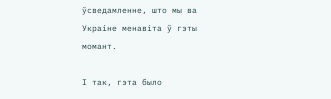ўсведамленне, што мы ва Украіне менавіта ў гэты момант.

І так, гэта было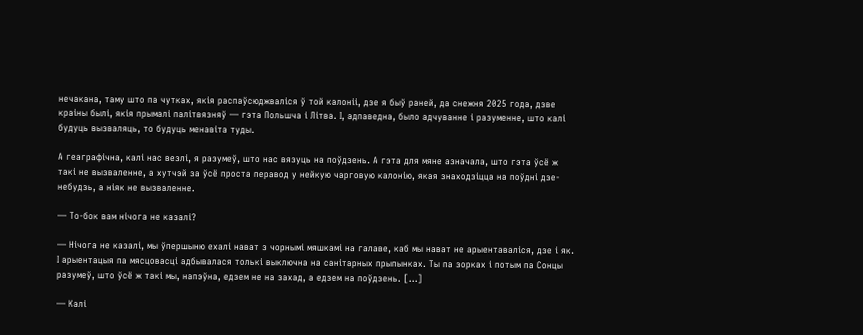нечакана, таму што па чутках, якія распаўсюджваліся ў той калоніі, дзе я быў раней, да снежня 2025 года, дзве краіны былі, якія прымалі палітвязняў — гэта Польшча і Літва. І, адпаведна, было адчуванне і разуменне, што калі будуць вызваляць, то будуць менавіта туды.

А геаграфічна, калі нас везлі, я разумеў, што нас вязуць на поўдзень. А гэта для мяне азначала, што гэта ўсё ж такі не вызваленне, а хутчэй за ўсё проста перавод у нейкую чарговую калонію, якая знаходзіцца на поўдні дзе-небудзь, а ніяк не вызваленне.

— То-бок вам нічога не казалі?

— Нічога не казалі, мы ўпершыню ехалі нават з чорнымі мяшкамі на галаве, каб мы нават не арыентаваліся, дзе і як. І арыентацыя па мясцовасці адбывалася толькі выключна на санітарных прыпынках. Ты па зорках і потым па Сонцы разумеў, што ўсё ж такі мы, напэўна, едзем не на захад, а едзем на поўдзень. […]

— Калі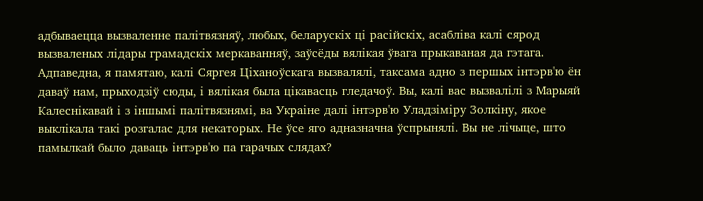адбываецца вызваленне палітвязняў, любых, беларускіх ці расійскіх, асабліва калі сярод вызваленых лідары грамадскіх меркаванняў, заўсёды вялікая ўвага прыкаваная да гэтага. Адпаведна, я памятаю, калі Сяргея Ціханоўскага вызвалялі, таксама адно з першых інтэрв'ю ён даваў нам, прыходзіў сюды, і вялікая была цікавасць гледачоў. Вы, калі вас вызвалілі з Марыяй Калеснікавай і з іншымі палітвязнямі, ва Украіне далі інтэрв'ю Уладзіміру Золкіну, якое выклікала такі розгалас для некаторых. Не ўсе яго адназначна ўспрынялі. Вы не лічыце, што памылкай было даваць інтэрв'ю па гарачых слядах?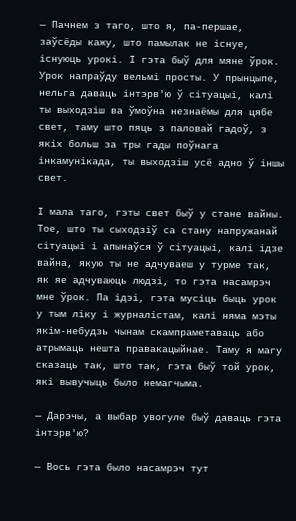— Пачнем з таго, што я, па-першае, заўсёды кажу, што памылак не існуе, існуюць урокі. І гэта быў для мяне ўрок. Урок напраўду вельмі просты. У прынцыпе, нельга даваць інтэрв'ю ў сітуацыі, калі ты выходзіш ва ўмоўна незнаёмы для цябе свет, таму што пяць з паловай гадоў, з якіх больш за тры гады поўнага інкамунікада, ты выходзіш усё адно ў іншы свет.

І мала таго, гэты свет быў у стане вайны. Тое, што ты сыходзіў са стану напружанай сітуацыі і апынаўся ў сітуацыі, калі ідзе вайна, якую ты не адчуваеш у турме так, як яе адчуваюць людзі, то гэта насамрэч мне ўрок. Па ідэі, гэта мусіць быць урок у тым ліку і журналістам, калі няма мэты якім-небудзь чынам скампраметаваць або атрымаць нешта правакацыйнае. Таму я магу сказаць так, што так, гэта быў той урок, які вывучыць было немагчыма.

— Дарэчы, а выбар увогуле быў даваць гэта інтэрв'ю?

— Вось гэта было насамрэч тут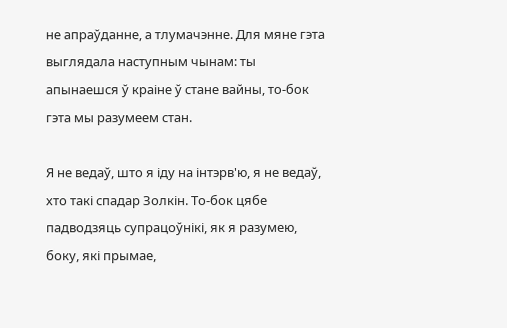не апраўданне, а тлумачэнне. Для мяне гэта выглядала наступным чынам: ты апынаешся ў краіне ў стане вайны, то-бок гэта мы разумеем стан.

Я не ведаў, што я іду на інтэрв'ю, я не ведаў, хто такі спадар Золкін. То-бок цябе падводзяць супрацоўнікі, як я разумею, боку, які прымае,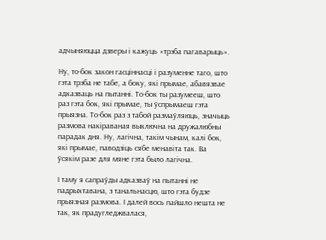адчыняюцца дзверы і кажуць «трэба пагаварыць».

Ну, то-бок закон гасціннасці і разуменне таго, што гэта трэба не табе, а боку, які прымае, абавязвае адказваць на пытанні. То-бок ты разумееш, што раз гэта бок, які прымае, ты ўспрымаеш гэта прыязна. То-бок раз з табой размаўляюць, значыць размова накіраваная выключна на дружалюбны парадак дня. Ну, лагічна, такім чынам, калі бок, які прымае, паводзіць сябе менавіта так. Ва ўсякім разе для мяне гэта было лагічна.

І таму я сапраўды адказваў на пытанні не падрыхтавана, з танальнасцю, што гэта будзе прыязная размова. І далей вось пайшло нешта не так, як прадугледжвалася,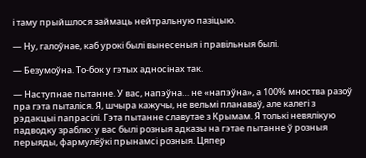і таму прыйшлося займаць нейтральную пазіцыю.

— Ну, галоўнае, каб урокі былі вынесеныя і правільныя былі.

— Безумоўна. То-бок у гэтых адносінах так.

— Наступнае пытанне. У вас, напэўна… не «напэўна», а 100% мноства разоў пра гэта пыталіся. Я, шчыра кажучы, не вельмі планаваў, але калегі з рэдакцыі папрасілі. Гэта пытанне славутае з Крымам. Я толькі невялікую падводку зраблю: у вас былі розныя адказы на гэтае пытанне ў розныя перыяды, фармулёўкі прынамсі розныя. Цяпер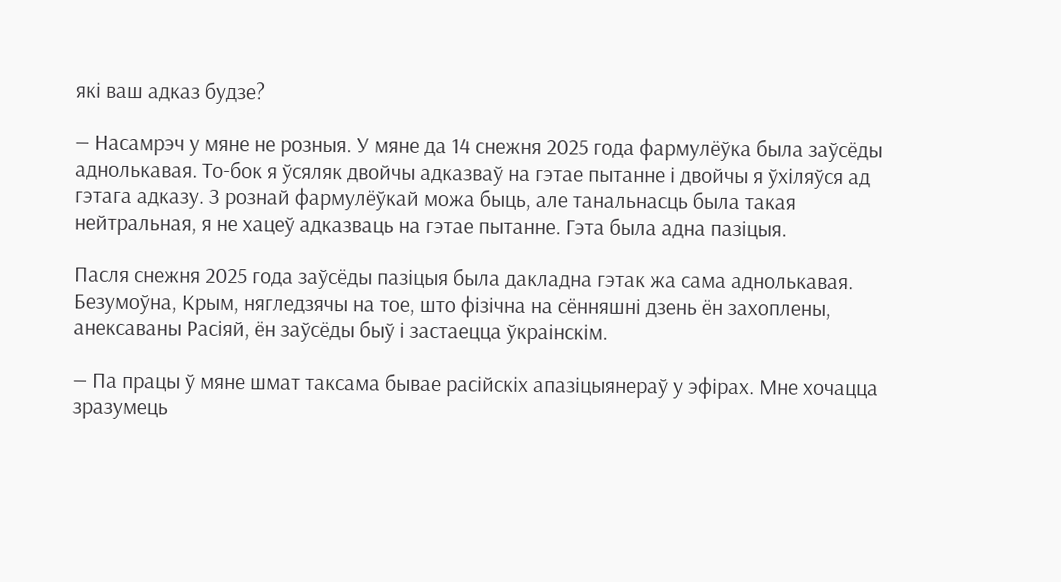які ваш адказ будзе?

— Насамрэч у мяне не розныя. У мяне да 14 снежня 2025 года фармулёўка была заўсёды аднолькавая. То-бок я ўсяляк двойчы адказваў на гэтае пытанне і двойчы я ўхіляўся ад гэтага адказу. З рознай фармулёўкай можа быць, але танальнасць была такая нейтральная, я не хацеў адказваць на гэтае пытанне. Гэта была адна пазіцыя.

Пасля снежня 2025 года заўсёды пазіцыя была дакладна гэтак жа сама аднолькавая. Безумоўна, Крым, нягледзячы на тое, што фізічна на сённяшні дзень ён захоплены, анексаваны Расіяй, ён заўсёды быў і застаецца ўкраінскім.

— Па працы ў мяне шмат таксама бывае расійскіх апазіцыянераў у эфірах. Мне хочацца зразумець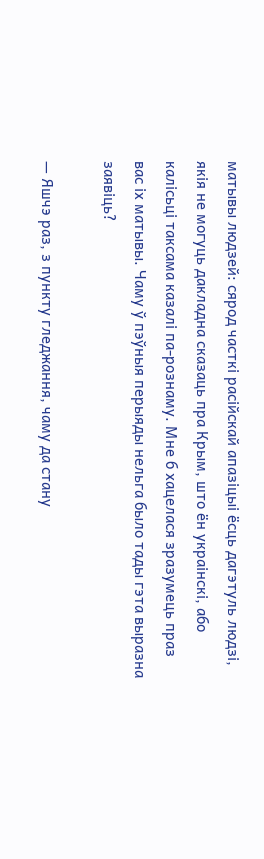матывы людзей: сярод часткі расійскай апазіцыі ёсць дагэтуль людзі, якія не могуць дакладна сказаць пра Крым, што ён украінскі, або калісьці таксама казалі па-рознаму. Мне б хацелася зразумець праз вас іх матывы. Чаму ў пэўныя перыяды нельга было тады гэта выразна заявіць?

— Яшчэ раз, з пункту гледжання, чаму да стану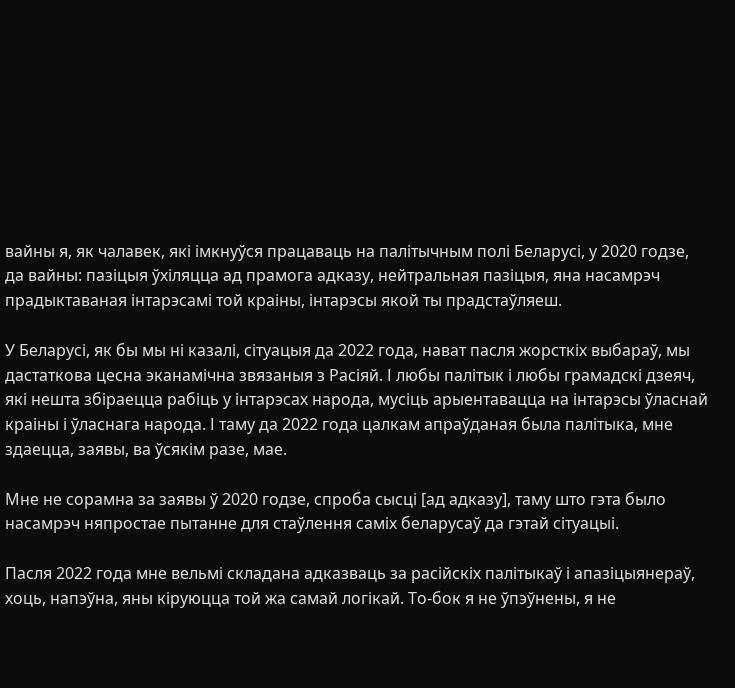вайны я, як чалавек, які імкнуўся працаваць на палітычным полі Беларусі, у 2020 годзе, да вайны: пазіцыя ўхіляцца ад прамога адказу, нейтральная пазіцыя, яна насамрэч прадыктаваная інтарэсамі той краіны, інтарэсы якой ты прадстаўляеш.

У Беларусі, як бы мы ні казалі, сітуацыя да 2022 года, нават пасля жорсткіх выбараў, мы дастаткова цесна эканамічна звязаныя з Расіяй. І любы палітык і любы грамадскі дзеяч, які нешта збіраецца рабіць у інтарэсах народа, мусіць арыентавацца на інтарэсы ўласнай краіны і ўласнага народа. І таму да 2022 года цалкам апраўданая была палітыка, мне здаецца, заявы, ва ўсякім разе, мае.

Мне не сорамна за заявы ў 2020 годзе, спроба сысці [ад адказу], таму што гэта было насамрэч няпростае пытанне для стаўлення саміх беларусаў да гэтай сітуацыі.

Пасля 2022 года мне вельмі складана адказваць за расійскіх палітыкаў і апазіцыянераў, хоць, напэўна, яны кіруюцца той жа самай логікай. То-бок я не ўпэўнены, я не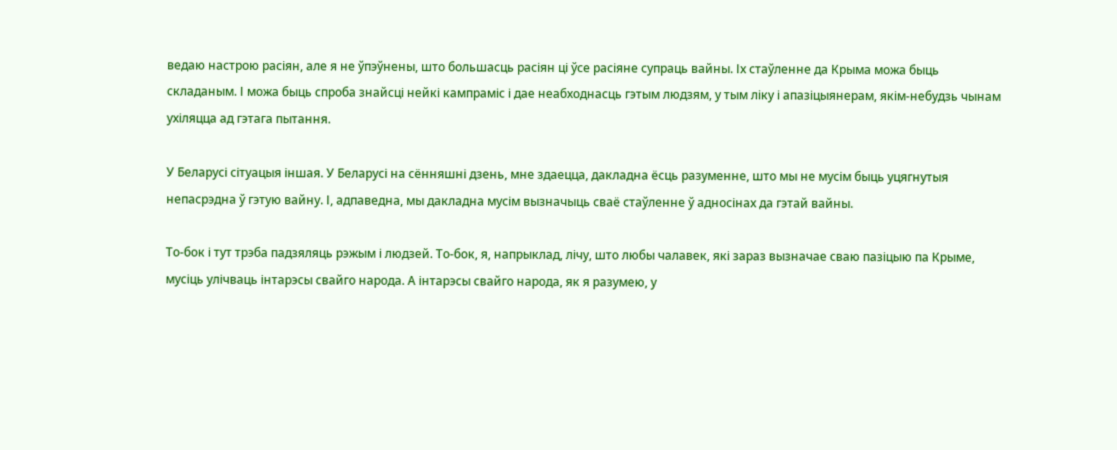ведаю настрою расіян, але я не ўпэўнены, што большасць расіян ці ўсе расіяне супраць вайны. Іх стаўленне да Крыма можа быць складаным. І можа быць спроба знайсці нейкі кампраміс і дае неабходнасць гэтым людзям, у тым ліку і апазіцыянерам, якім-небудзь чынам ухіляцца ад гэтага пытання.

У Беларусі сітуацыя іншая. У Беларусі на сённяшні дзень, мне здаецца, дакладна ёсць разуменне, што мы не мусім быць уцягнутыя непасрэдна ў гэтую вайну. І, адпаведна, мы дакладна мусім вызначыць сваё стаўленне ў адносінах да гэтай вайны.

То-бок і тут трэба падзяляць рэжым і людзей. То-бок, я, напрыклад, лічу, што любы чалавек, які зараз вызначае сваю пазіцыю па Крыме, мусіць улічваць інтарэсы свайго народа. А інтарэсы свайго народа, як я разумею, у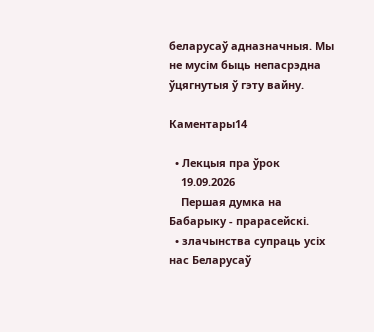беларусаў адназначныя. Мы не мусім быць непасрэдна ўцягнутыя ў гэту вайну.

Каментары14

  • Лекцыя пра ўрок
    19.09.2026
    Першая думка на Бабарыку - прарасейскі.
  • злачынства супраць усіх нас Беларусаў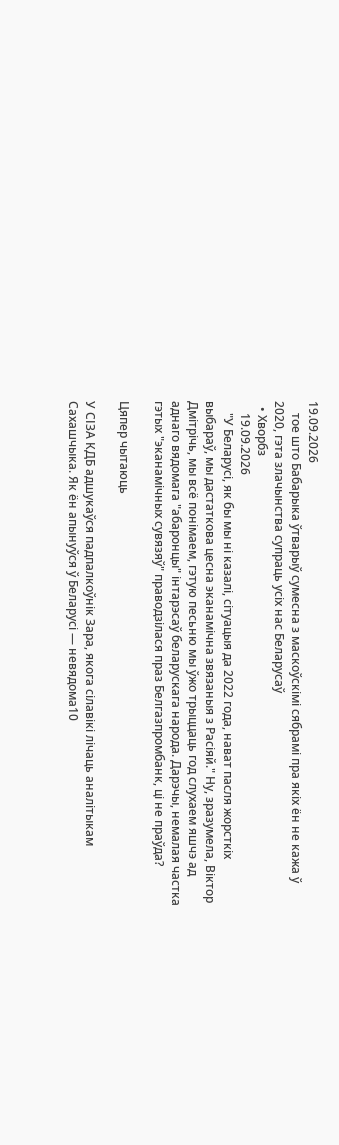19.09.2026
    тое што Бабарыка ўтварыў сумесна з маскоўскімі сябрамі пра якіх ён не кажа ў 2020, гэта злачынства супраць усіх нас Беларусаў
  • Хворбз
    19.09.2026
    "У Беларусі, як бы мы ні казалі, сітуацыя да 2022 года, нават пасля жорсткіх выбараў, мы дастаткова цесна эканамічна звязаныя з Расіяй." Ну, зразумела, Віктор Дмітрічь, мы всё понімаем, гэтую песьню мы ўжо трыццаць год слухаем яшчэ ад аднаго вядомага "абаронцы" інтарэсаў беларускага народа. Дарэчы, немалая частка гэтых "эканамічных сувязяў" праводзілася праз Белгазпромбанк, ці не праўда?

Цяпер чытаюць

У СІЗА КДБ адшукаўся падпалкоўнік Зара, якога сілавікі лічаць аналітыкам Сахашчыка. Як ён апынуўся ў Беларусі — невядома10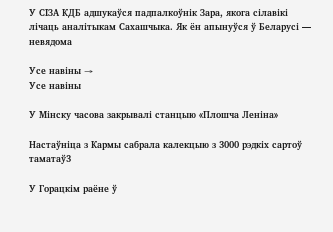У СІЗА КДБ адшукаўся падпалкоўнік Зара, якога сілавікі лічаць аналітыкам Сахашчыка. Як ён апынуўся ў Беларусі — невядома

Усе навіны →
Усе навіны

У Мінску часова закрывалі станцыю «Плошча Леніна»

Настаўніца з Кармы сабрала калекцыю з 3000 рэдкіх сартоў таматаў3

У Горацкім раёне ў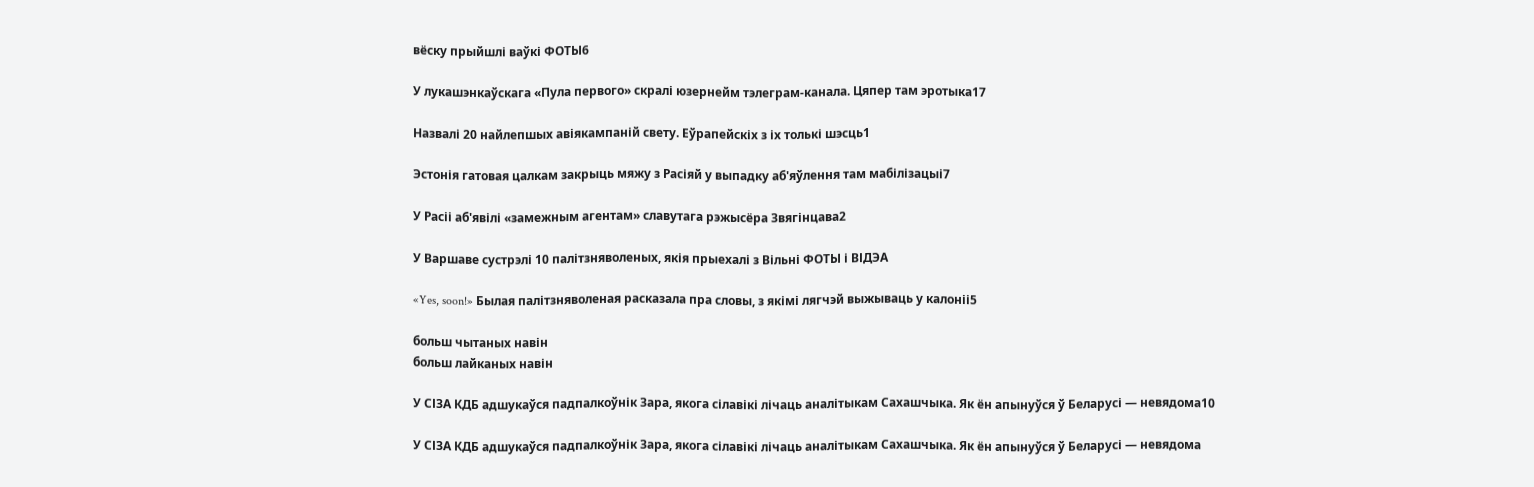вёску прыйшлі ваўкі ФОТЫ6

У лукашэнкаўскага «Пула первого» скралі юзернейм тэлеграм-канала. Цяпер там эротыка17

Назвалі 20 найлепшых авіякампаній свету. Еўрапейскіх з іх толькі шэсць1

Эстонія гатовая цалкам закрыць мяжу з Расіяй у выпадку аб'яўлення там мабілізацыі7

У Расіі аб'явілі «замежным агентам» славутага рэжысёра Звягінцава2

У Варшаве сустрэлі 10 палітзняволеных, якія прыехалі з Вільні ФОТЫ і ВІДЭА

«Yes, soon!» Былая палітзняволеная расказала пра словы, з якімі лягчэй выжываць у калоніі5

больш чытаных навін
больш лайканых навін

У СІЗА КДБ адшукаўся падпалкоўнік Зара, якога сілавікі лічаць аналітыкам Сахашчыка. Як ён апынуўся ў Беларусі — невядома10

У СІЗА КДБ адшукаўся падпалкоўнік Зара, якога сілавікі лічаць аналітыкам Сахашчыка. Як ён апынуўся ў Беларусі — невядома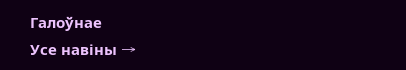Галоўнае
Усе навіны →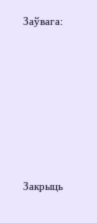Заўвага:









Закрыць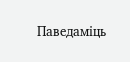Паведаміць